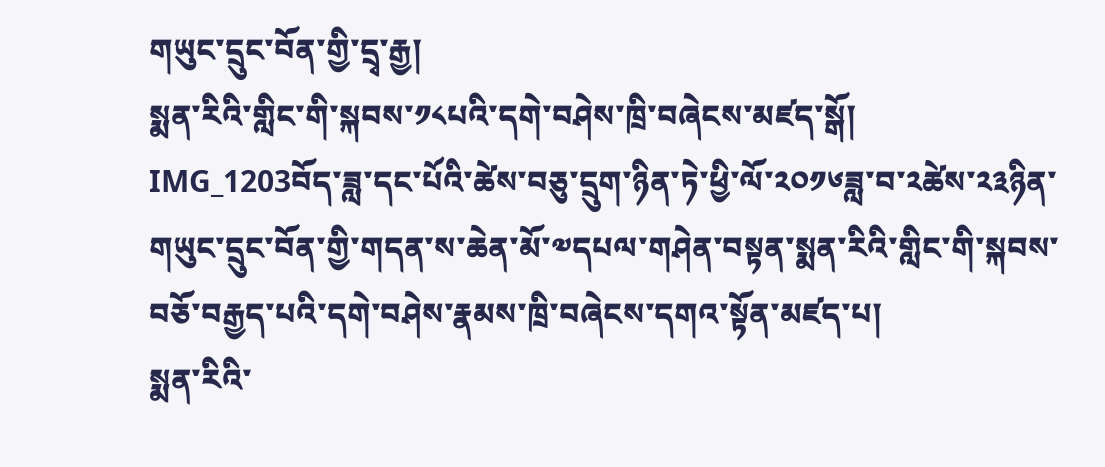གཡུང་དྲུང་བོན་གྱི་དྲྭ་རྒྱ།
སྨན་རིའི་གླིང་གི་སྐབས་༡༨པའི་དགེ་བཤེས་ཁྲི་བཞེངས་མཛད་སྒོ།
IMG_1203བོད་ཟླ་དང་པོའི་ཚེས་བཅུ་དྲུག་ཉིན་ཏེ་ཕྱི་ལོ་༢༠༡༦ཟླ་བ་༢ཚེས་༢༣ཉིན་གཡུང་དྲུང་བོན་གྱི་གདན་ས་ཆེན་མོ་༧དཔལ་གཤེན་བསྟན་སྨན་རིའི་གླིང་གི་སྐབས་བཅོ་བརྒྱད་པའི་དགེ་བཤེས་རྣམས་ཁྲི་བཞེངས་དགའ་སྟོན་མཛད་པ།
སྨན་རིའི་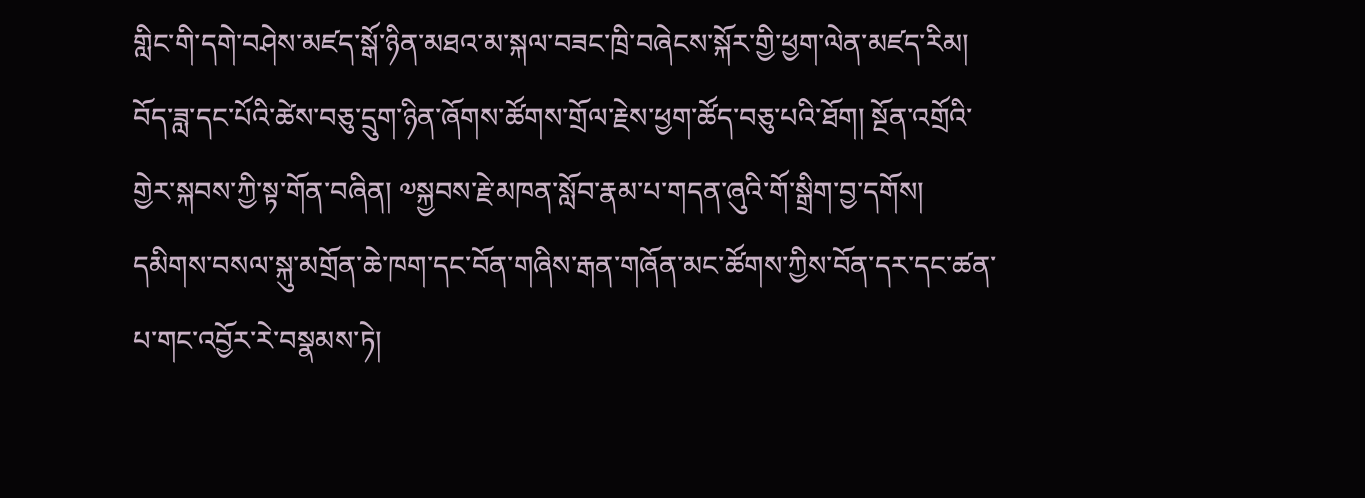གླིང་གི་དགེ་བཤེས་མཛད་སྒོ་ཉིན་མཐའ་མ་སྐལ་བཟང་ཁྲི་བཞེངས་སྐོར་གྱི་ཕྱག་ལེན་མཛད་རིམ།
བོད་ཟླ་དང་པོའི་ཚེས་བཅུ་དྲུག་ཉིན་ཞོགས་ཚོགས་གྲོལ་རྗེས་ཕྱག་ཚོད་བཅུ་པའི་ཐོག། སྔོན་འགྲོའི་གྱེར་སྐབས་ཀྱི་སྟ་གོན་བཞིན། ༧སྐྱབས་རྗེ་མཁན་སློབ་རྣམ་པ་གདན་ཞུའི་གོ་སྒྲིག་བྱ་དགོས། དམིགས་བསལ་སྐུ་མགྲོན་ཆེ་ཁག་དང་བོན་གཞིས་རྒན་གཞོན་མང་ཚོགས་ཀྱིས་བོན་དར་དང་ཚན་པ་གང་འབྱོར་རེ་བསྣམས་ཏེ།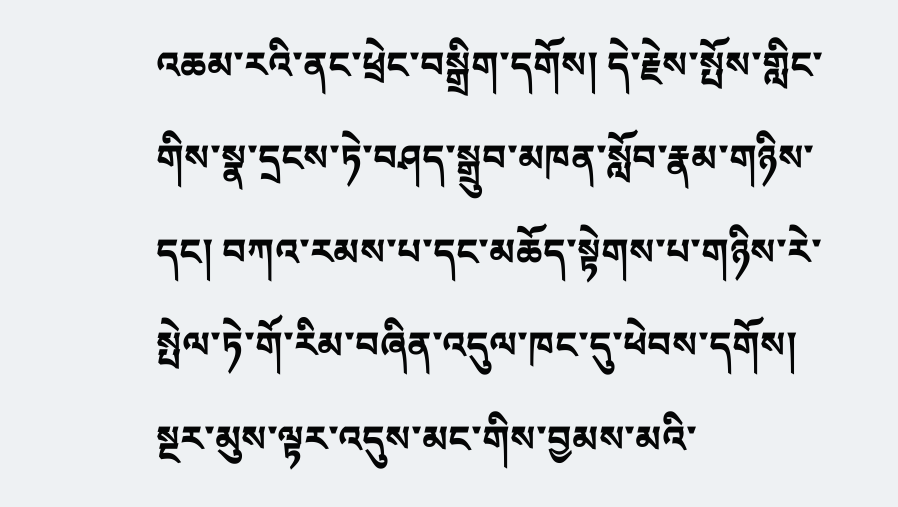འཆམ་རའི་ནང་ཕྲེང་བསྒྲིག་དགོས། དེ་རྗེས་སྤོས་གླིང་གིས་སྣ་དྲངས་ཏེ་བཤད་སྒྲུབ་མཁན་སློབ་རྣམ་གཉིས་དང། བཀའ་རམས་པ་དང་མཆོད་སྟེགས་པ་གཉིས་རེ་སྤེལ་ཏེ་གོ་རིམ་བཞིན་འདུལ་ཁང་དུ་ཕེབས་དགོས། སྔར་མུས་ལྟར་འདུས་མང་གིས་བྱམས་མའི་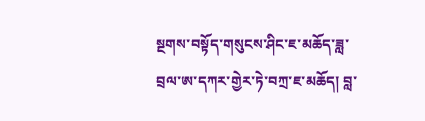སྔགས་བསྟོད་གསུངས་ཤིང་ཇ་མཆོད་ཟླ་བྲལ་ཨ་དཀར་གྱེར་ཏེ་བཀྲ་ཇ་མཆོད། བླ་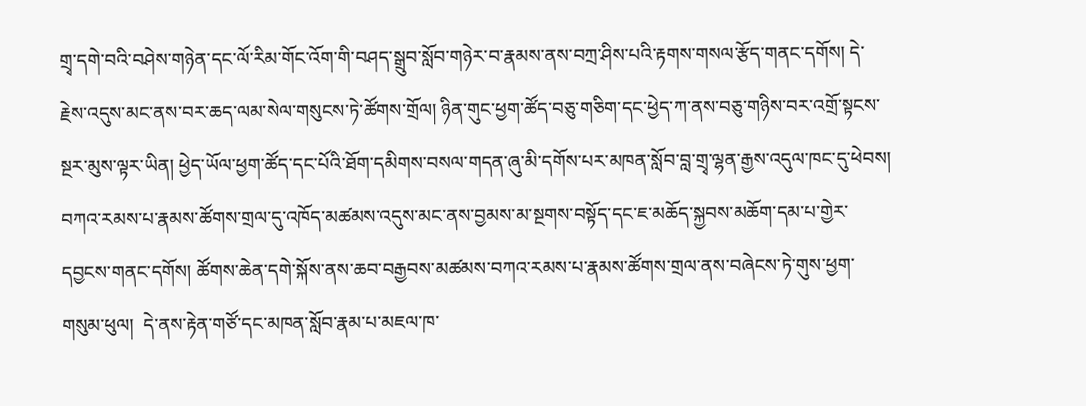གྲྭ་དགེ་བའི་བཤེས་གཉེན་དང་ལོ་རིམ་གོང་འོག་གི་བཤད་སྒྲུབ་སློབ་གཉེར་བ་རྣམས་ནས་བཀྲ་ཤིས་པའི་རྟགས་གསལ་རྩོད་གནང་དགོས། དེ་རྗེས་འདུས་མང་ནས་བར་ཆད་ལམ་སེལ་གསུངས་ཏེ་ཚོགས་གྲོལ། ཉིན་གུང་ཕྱག་ཚོད་བཅུ་གཅིག་དང་ཕྱེད་ཀ་ནས་བཅུ་གཉིས་བར་འགྲོ་སྟངས་སྔར་མུས་ལྟར་ཡིན། ཕྱེད་ཡོལ་ཕྱག་ཚོད་དང་པོའི་ཐོག་དམིགས་བསལ་གདན་ཞུ་མི་དགོས་པར་མཁན་སློབ་བླ་གྲྭ་ལྷན་རྒྱས་འདུལ་ཁང་དུ་ཕེབས།
བཀའ་རམས་པ་རྣམས་ཚོགས་གྲལ་དུ་འཁོད་མཚམས་འདུས་མང་ནས་བྱམས་མ་སྔགས་བསྟོད་དང་ཇ་མཆོད་སྐྱབས་མཆོག་དམ་པ་གྱེར་དབྱངས་གནང་དགོས། ཚོགས་ཆེན་དགེ་སྐོས་ནས་ཆབ་བརྒྱབས་མཚམས་བཀའ་རམས་པ་རྣམས་ཚོགས་གྲལ་ནས་བཞེངས་ཏེ་གུས་ཕྱག་གསུམ་ཕུལ།  དེ་ནས་རྟེན་གཙོ་དང་མཁན་སློབ་རྣམ་པ་མཇལ་ཁ་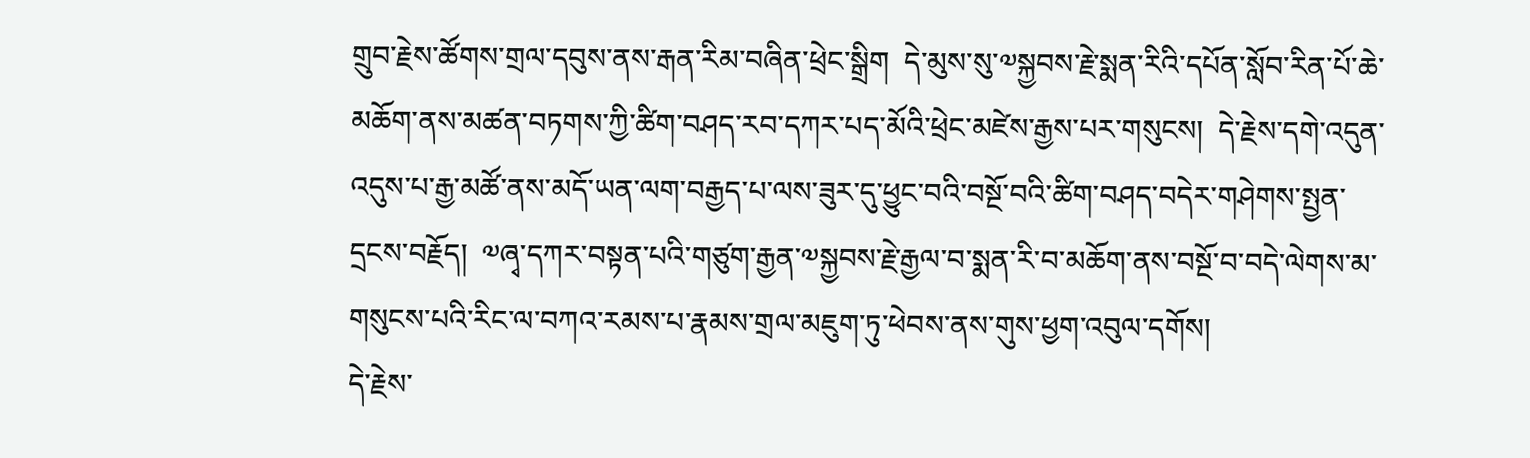གྲུབ་རྗེས་ཚོགས་གྲལ་དབུས་ནས་རྒན་རིམ་བཞིན་ཕྲེང་སྒྲིག  དེ་མུས་སུ་༧སྐྱབས་རྗེ་སྨན་རིའི་དཔོན་སློབ་རིན་པོ་ཆེ་མཆོག་ནས་མཚན་བཏགས་ཀྱི་ཚིག་བཤད་རབ་དཀར་པད་མོའི་ཕྲེང་མཛེས་རྒྱས་པར་གསུངས།  དེ་རྗེས་དགེ་འདུན་འདུས་པ་རྒྱ་མཚོ་ནས་མདོ་ཡན་ལག་བརྒྱད་པ་ལས་ཟུར་དུ་ཕྱུང་བའི་བསྔོ་བའི་ཚིག་བཤད་བདེར་གཤེགས་སྤྱན་དྲངས་བརྗོད།  ༧ཞྭ་དཀར་བསྟན་པའི་གཙུག་རྒྱན་༧སྐྱབས་རྗེ་རྒྱལ་བ་སྨན་རི་བ་མཆོག་ནས་བསྔོ་བ་བདེ་ལེགས་མ་གསུངས་པའི་རིང་ལ་བཀའ་རམས་པ་རྣམས་གྲལ་མཇུག་ཏུ་ཕེབས་ནས་གུས་ཕྱག་འབུལ་དགོས།
དེ་རྗེས་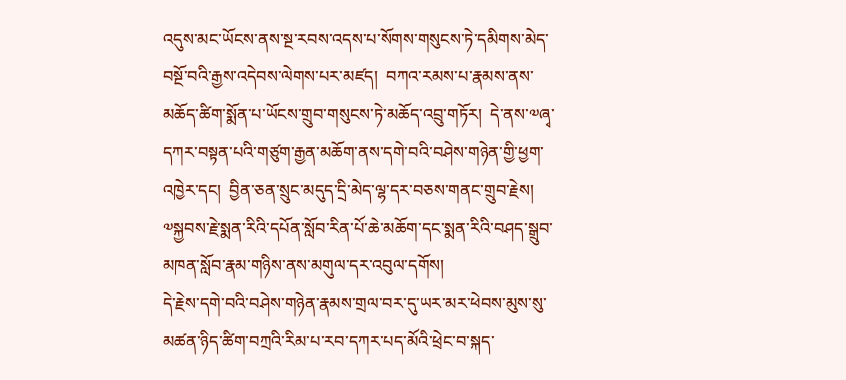འདུས་མང་ཡོངས་ནས་སྔ་རབས་འདས་པ་སོགས་གསུངས་ཏེ་དམིགས་མེད་བསྔོ་བའི་རྒྱས་འདེབས་ལེགས་པར་མཛད།  བཀའ་རམས་པ་རྣམས་ནས་མཆོད་ཚིག་སྨོན་པ་ཡོངས་གྲུབ་གསུངས་ཏེ་མཆོད་འབྲུ་གཏོར།  དེ་ནས་༧ཞྭ་དཀར་བསྟན་པའི་གཙུག་རྒྱན་མཆོག་ནས་དགེ་བའི་བཤེས་གཉེན་གྱི་ཕྱག་འཁྱེར་དང།  བྱིན་ཅན་སྲུང་མདུད་དྲི་མེད་ལྷ་དར་བཅས་གནང་གྲུབ་རྗེས།  ༧སྐྱབས་རྗེ་སྨན་རིའི་དཔོན་སློབ་རིན་པོ་ཆེ་མཆོག་དང་སྨན་རིའི་བཤད་སྒྲུབ་མཁན་སློབ་རྣམ་གཉིས་ནས་མགུལ་དར་འབུལ་དགོས།
དེ་རྗེས་དགེ་བའི་བཤེས་གཉེན་རྣམས་གྲལ་བར་དུ་ཡར་མར་ཕེབས་མུས་སུ་མཚན་ཉིད་ཚིག་བཀྲའི་རིམ་པ་རབ་དཀར་པད་མོའི་ཕྲེང་བ་སྐད་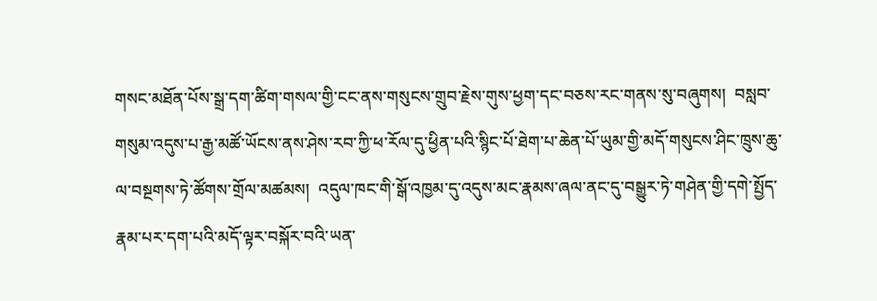གསང་མཐོན་པོས་སྒྲ་དག་ཚིག་གསལ་གྱི་ངང་ནས་གསུངས་གྲུབ་རྗེས་གུས་ཕྱག་དང་བཅས་རང་གནས་སུ་བཞུགས།  བསླབ་གསུམ་འདུས་པ་རྒྱ་མཚོ་ཡོངས་ནས་ཤེས་རབ་ཀྱི་ཕ་རོལ་དུ་ཕྱིན་པའི་སྙིང་པོ་ཐེག་པ་ཆེན་པོ་ཡུམ་གྱི་མདོ་གསུངས་ཤིང་ཁྲུས་ཆུ་ལ་བསྔགས་ཏེ་ཚོགས་གྲོལ་མཚམས།  འདུལ་ཁང་གི་སྒོ་འཁྱམ་དུ་འདུས་མང་རྣམས་ཞལ་ནང་དུ་བསྒྱུར་ཏེ་གཤེན་གྱི་དགེ་སྤྱོད་རྣམ་པར་དག་པའི་མདོ་ལྟར་བསྐོར་བའི་ཡན་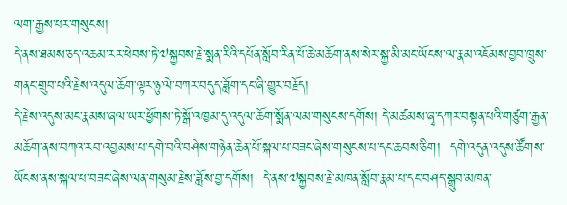ལག་རྒྱས་པར་གསུངས།
དེ་ནས་ཐམས་ཅད་འཆམ་རར་ཕེབས་ཏེ་༧སྐྱབས་རྗེ་སྨན་རིའི་དཔོན་སློབ་རིན་པོ་ཆེ་མཆོག་ནས་སེར་སྐྱ་མི་མང་ཡོངས་ལ་རྣམ་འཇོམས་བྱབ་ཁྲུས་གནང་གྲུབ་པའི་རྗེས་འདུལ་ཆོག་ལྟར་ཉུ་ལེ་བཀར་བདུད་ཟློག་དང་ཞི་གྱུར་བརྗོད།
དེ་རྗེས་འདུས་མང་རྣམས་ཞལ་ཡར་ཕྱོགས་ཏེ་སྒོ་འཁྱམ་དུ་འདུལ་ཆོག་སྨོན་ལམ་གསུངས་དགོས། དེ་མཚམས་ཞྭ་དཀར་བསྟན་པའི་གཙུག་རྒྱན་མཆོག་ནས་བཀའ་རབ་འབྱམས་པ་དགེ་བའི་བཤེས་གཉེན་ཆེན་པོ་སྐལ་པ་བཟང་ཞེས་གསུངས་པ་དང་ཆབས་ཅིག།  དགེ་འདུན་འདུས་ཚོགས་ཡོངས་ནས་སྐལ་པ་བཟང་ཞེས་ལན་གསུམ་རྗེས་ཟློས་བྱ་དགོས།  དེ་ནས་༧སྐྱབས་རྗེ་མཁན་སློབ་རྣམ་པ་དང་བཤད་སྒྲུབ་མཁན་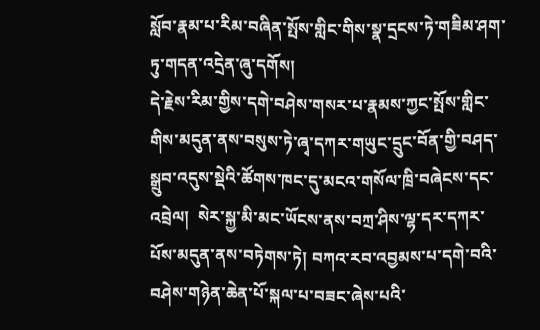སློབ་རྣམ་པ་རིམ་བཞིན་སྤོས་གླིང་གིས་སྣ་དྲངས་ཏེ་གཟིམ་ཤག་ཏུ་གདན་འདྲེན་ཞུ་དགོས།
དེ་རྗེས་རིམ་གྱིས་དགེ་བཤེས་གསར་པ་རྣམས་ཀྱང་སྤོས་གླིང་གིས་མདུན་ནས་བསུས་ཏེ་ཞྭ་དཀར་གཡུང་དྲུང་བོན་གྱི་བཤད་སྒྲུབ་འདུས་སྡེའི་ཚོགས་ཁང་དུ་མངའ་གསོལ་ཁྲི་བཞེངས་དང་འབྲེལ།  སེར་སྐྱ་མི་མང་ཡོངས་ནས་བཀྲ་ཤིས་ལྷ་དར་དཀར་པོས་མདུན་ནས་བཏེགས་ཏེ། བཀའ་རབ་འབྱམས་པ་དགེ་བའི་བཤེས་གཉེན་ཆེན་པོ་སྐལ་པ་བཟང་ཞེས་པའི་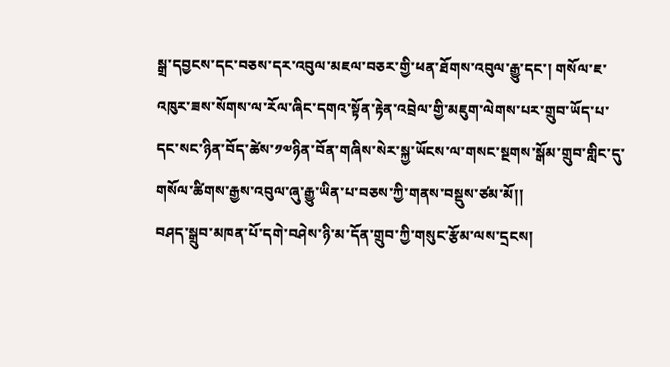སྒྲ་དབྱངས་དང་བཅས་དར་འབུལ་མཇལ་བཅར་གྱི་ཕན་ཐོགས་འབུལ་རྒྱུ་དང་། གསོལ་ཇ་འཁུར་ཟས་སོགས་ལ་རོལ་ཞིང་དགའ་སྟོན་རྟེན་འབྲེལ་གྱི་མཇུག་ལེགས་པར་གྲུབ་ཡོད་པ་དང་སང་ཉིན་བོད་ཚེས་༡༧ཉིན་བོན་གཞིས་སེར་སྐྱ་ཡོངས་ལ་གསང་སྔགས་སྒོམ་གྲུབ་གླིང་དུ་གསོལ་ཚིགས་རྒྱས་འབུལ་ཞུ་རྒྱུ་ཡིན་པ་བཅས་ཀྱི་གནས་བསྡུས་ཙམ་མོ།།
བཤད་སྒྲུབ་མཁན་པོ་དགེ་བཤེས་ཉི་མ་དོན་གྲུབ་ཀྱི་གསུང་རྩོམ་ལས་དྲངས།